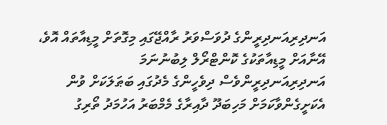އަނދިރިއަނދިރީންގެ ދުވަސްވަރު ރާއްޖޭގައި މިގޮތަށް މީޑިއާތައް އޮވެ، އޭނާއަށް މީޑިއާތަކުގެ ކޮންޓްރޯލް ލިބުނުނަމަ އަނދިރިއަނދިރީންވެސް ދިވެހީންގެ މެދުގައި ބަޠަލަކަށް ވުން އެކަށީގެންވާކަމަށް މަހިބަދޫ ދާއިރާގެ މެމްބަރު އަހުމަދު ތޯރިގު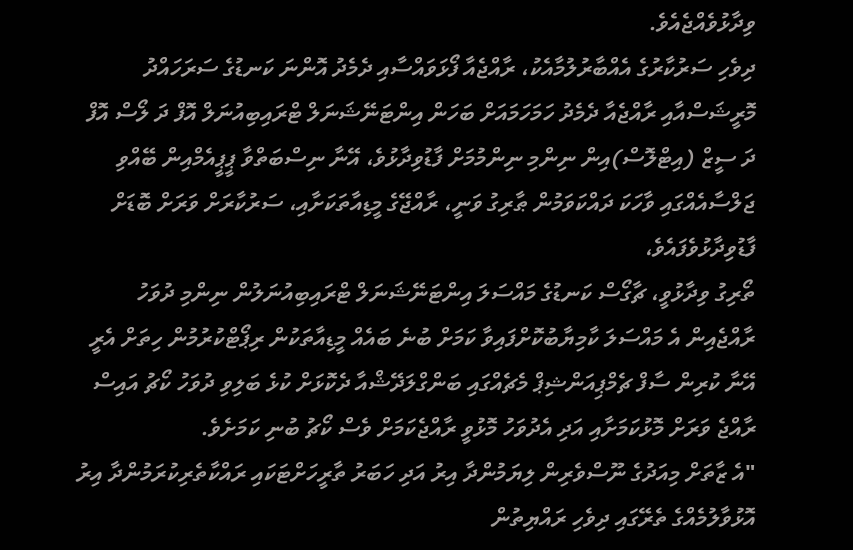ވިދާޅުވެއްޖެއެވެ.
ދިވެހި ސަރުކާރުގެ އެއްބާރުލުމާއެކު، ރާއްޖެއާ ފޯޅަވައްސާއި ދެމެދު އޮންނަ ކަނޑުގެ ސަރަހައްދު މޮރީޝަސްއާއި ރާއްޖެއާ ދެމެދު ހަމަހަމައަށް ބަހަން އިންޓަނޭޝަނަލް ޓްރައިބިއުނަލް އޮފް ދަ ލޯސް އޮފް ދަ ސީޒް (އިޓްލޮސް)އިން ނިންމި ނިންމުމަށް ފާޑުވިދާޅުވެ، އޭނާ ނިސްބަތްވާ ޕީޕީއެމްއިން ބޭއްވި ޖަލްސާއެއްގައި ވާހަކަ ދައްކަވަމުން ޠާރިގު ވަނީ، ރާއްޖޭގެ މީޑިއާތަކަށާއި، ސަރުކާރަށް ވަރަށް ބޮޑަށް ފާޑުވިދާޅުވެފައެވެ،
ތޯރިގު ވިދާޅުވީ، ޗާގޯސް ކަނޑުގެ މައްސަލަ އިންޓަނޭޝަނަލް ޓްރައިބިއުނަލުން ނިންމި ދުވަހު ރާއްޖެއިން އެ މައްސަލަ ކާމިޔާބުކޮށްފައިވާ ކަމަށް ބުނެ ބައެއް މީޑިއާތަކުން ރިޕޯޓްކުރުމުން ހިތަށް އެރީ އޭނާ ކުރިން ސާފް ޗެމްޕިއަންޝިޕް މެޗެއްގައި ބަންގްލަދޭޝްއާ ދެކޮޅަށް ކުޅެ ބަލިވި ދުވަހު ކޯޗު އައިސް ރާއްޖެ ވަރަށް މޮޅުކަމަށާއި އަދި އެދުވަހު މޮޅުވީ ރާއްޖެކަމަށް ވެސް ކޯޗު ބުނި ކަމަށެވެ.
"އެ ޒާތަށް މިއަދުގެ ނޫސްވެރިން ލިޔަމުންދާ އިރު އަދި ހަބަރު ތާރީހަށްޓަކައި ރައްކާތެރިކުރަމުންދާ އިރު އޮޅުވާލުމެއްގެ ތެރޭގައި ދިވެހި ރައްޔިތުން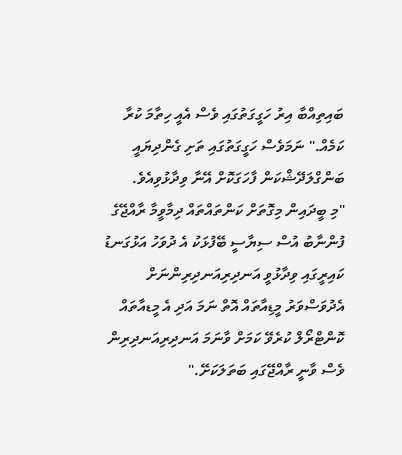ބައިތިއްބާ އިރު ހަގީގަތުގައި ވެސް އެއީ ހިތާމަ ކުރާ ކަމެއް." ނަމަވެސް ހަގީގަތުގައި ތަށި ގެންދިޔައީ ބަންގްލަދޭޝްކަން ފާހަގަކޮށް އޭނާ ވިދާޅުވިއެވެ.
"މި ބީދައިން މިގޮތަށް ކަންތައްތައް ދިމާވީމާ ރާއްޖޭގެ ފުންނާބު އުސް ސިޔާސީ ބޭފުޅަކު އެ ދުވަހު އަޅުގަނޑު ކައިރީގައި ވިދާޅުވީ އަނދިރިއަނދިރިންނަށް އެދުވަސްވަރު މީޑިއާތައް އޮތް ނަމަ އަދި އެ މީޑއާތައް ކޮންޓްރޯލް ކުރެވޭ ކަމަށް ވާނަމަ އަނދިރިއަނދިރިން ވެސް ވާނީ ރާއްޖޭގައި ބަތަލަކަށޭ."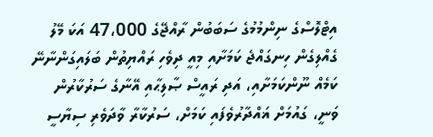އިޓްލޮސްގެ ނިންމުމުގެ ސަބަބުން ރާއްޖޭގެ 47،000 އަކަ މޭލު ގެއްލިގެން ހިނގައްޖެ ކަމަށާއި މިއީ ދިވެހި ރައްޔިތުން ބަލައިގަންނާނޭ ކަމެއް ނޫންކަމަށާއި، އަދި ރައީސް ޞާލިޙާއި އޭނާގެ ސަރުކާރުން ވަނީ، ގައުމަށް ޣައްދާރުވެފައި ކަމަށް، ސަރުކާރާ ވާދަވެރި ސިޔާސީ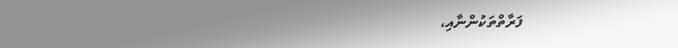ފަރާތްތަކުންނާއި،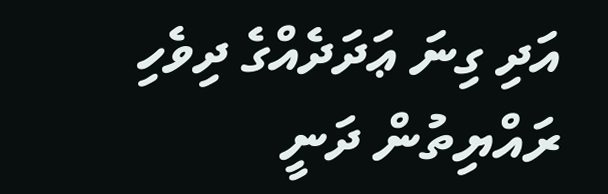އަދި ގިނަ ޢަދަދެއްގެ ދިވެހި ރައްޔިތުން ދަނީ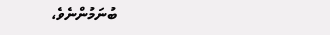ބުނަމުންނެވެ،